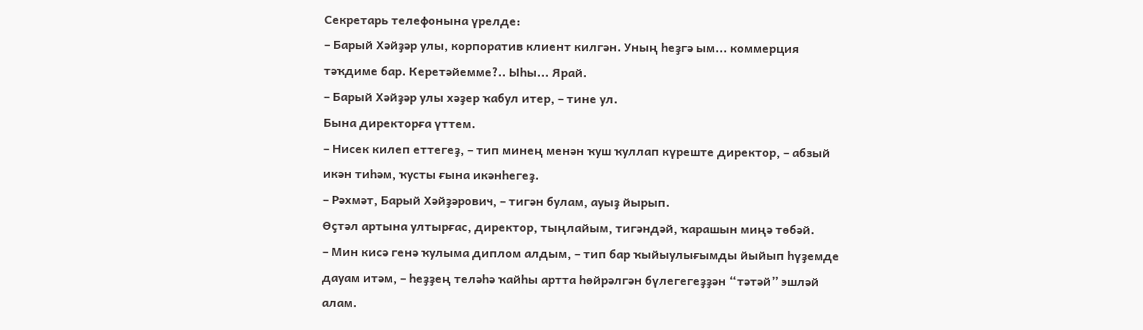Секретарь телефонына үрелде:
– Барый Хәйҙәр улы, корпоратив клиент килгән. Уның һеҙгә ым... коммерция тәҡдиме бар. Керетәйемме?.. Ыһы... Ярай.
– Барый Хәйҙәр улы хәҙер ҡабул итер, – тине ул.
Бына директорға үттем.
– Нисек килеп еттегеҙ, – тип минең менән ҡуш ҡуллап күреште директор, – абзый икән тиһәм, ҡусты ғына икәнһегеҙ.
– Рәхмәт, Барый Хәйҙәрович, – тигән булам, ауыҙ йырып.
Өҫтәл артына ултырғас, директор, тыңлайым, тигәндәй, ҡарашын миңә төбәй.
– Мин кисә генә ҡулыма диплом алдым, – тип бар ҡыйыулығымды йыйып һүҙемде дауам итәм, – һеҙҙең теләһә ҡайһы артта һөйрәлгән бүлегегеҙҙән “тәтәй” эшләй алам.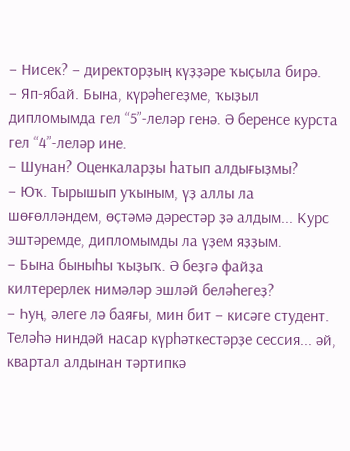– Нисек? – директорҙың күҙҙәре ҡыҫыла бирә.
– Яп-ябай. Бына, күрәһегеҙме, ҡыҙыл дипломымда гел “5”-леләр генә. Ә беренсе курста гел “4”-леләр ине.
– Шунан? Оценкаларҙы һатып алдығыҙмы?
– Юҡ. Тырышып уҡыным, үҙ аллы ла шөғөлләндем, өҫтәмә дәрестәр ҙә алдым... Курс эштәремде, дипломымды ла үҙем яҙҙым.
– Бына быныһы ҡыҙыҡ. Ә беҙгә файҙа килтерерлек нимәләр эшләй беләһегеҙ?
– Һуң, әлеге лә баяғы, мин бит – кисәге студент. Теләһә ниндәй насар күрһәткестәрҙе сессия... әй, квартал алдынан тәртипкә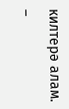килтерә алам.
–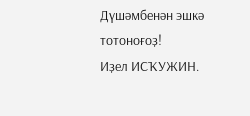Дүшәмбенән эшкә тотоноғоҙ!
Иҙел ИСҠУЖИН.